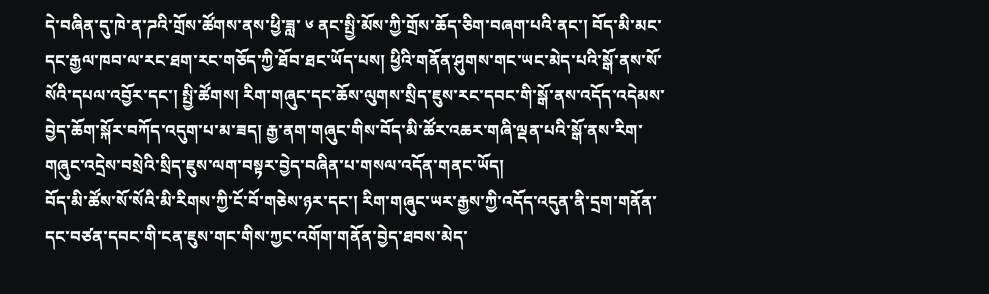དེ་བཞིན་དུ་ཁེ་ན་ཌའི་གྲོས་ཚོགས་ནས་ཕྱི་ཟླ་ ༦ ནང་སྤྱི་མོས་ཀྱི་གྲོས་ཆོད་ཅིག་བཞག་པའི་ནང་། བོད་མི་མང་དང་རྒྱལ་ཁབ་ལ་རང་ཐག་རང་གཅོད་ཀྱི་ཐོབ་ཐང་ཡོད་པས། ཕྱིའི་གནོན་ཤུགས་གང་ཡང་མེད་པའི་སྒོ་ནས་སོ་སོའི་དཔལ་འབྱོར་དང་། སྤྱི་ཚོགས། རིག་གཞུང་དང་ཆོས་ལུགས་སྲིད་ཇུས་རང་དབང་གི་སྒོ་ནས་འདོད་འདེམས་བྱེད་ཆོག་སྐོར་བཀོད་འདུག་པ་མ་ཟད། རྒྱ་ནག་གཞུང་གིས་བོད་མི་ཚོར་འཆར་གཞི་ལྡན་པའི་སྒོ་ནས་རིག་གཞུང་འདྲེས་བསྲེའི་སྲིད་ཇུས་ལག་བསྟར་བྱེད་བཞིན་པ་གསལ་འདོན་གནང་ཡོད།
བོད་མི་ཚོས་སོ་སོའི་མི་རིགས་ཀྱི་ངོ་བོ་གཅེས་ཉར་དང་། རིག་གཞུང་ཡར་རྒྱས་ཀྱི་འདོད་འདུན་ནི་དྲག་གནོན་དང་བཙན་དབང་གི་ངན་ཇུས་གང་གིས་ཀྱང་འགོག་གནོན་བྱེད་ཐབས་མེད་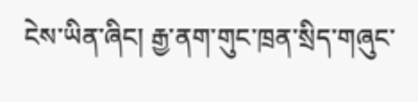ངེས་ཡིན་ཞིང། རྒྱ་ནག་གུང་ཁྲན་སྲིད་གཞུང་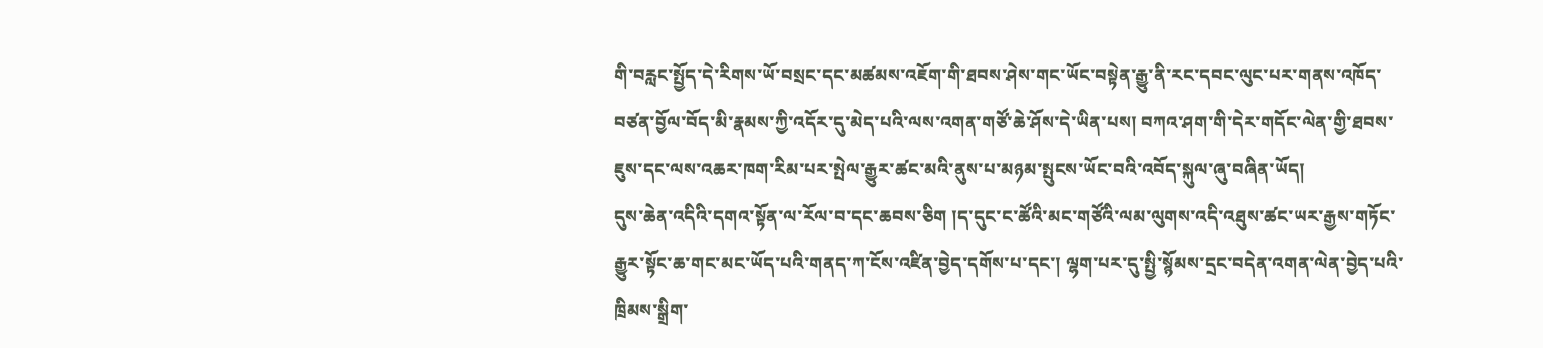གི་བརླང་སྤྱོད་དེ་རིགས་ཡོ་བསྲང་དང་མཚམས་འཇོག་གི་ཐབས་ཤེས་གང་ཡོང་བསྟེན་རྒྱུ་ནི་རང་དབང་ལུང་པར་གནས་འཁོད་བཙན་བྱོལ་བོད་མི་རྣམས་ཀྱི་འདོར་དུ་མེད་པའི་ལས་འགན་གཙོ་ཆེ་ཤོས་དེ་ཡིན་པས། བཀའ་ཤག་གི་དེར་གདོང་ལེན་གྱི་ཐབས་ཇུས་དང་ལས་འཆར་ཁག་རིམ་པར་སྤེལ་རྒྱུར་ཚང་མའི་ནུས་པ་མཉམ་སྤུངས་ཡོང་བའི་འབོད་སྐུལ་ཞུ་བཞིན་ཡོད།
དུས་ཆེན་འདིའི་དགའ་སྟོན་ལ་རོལ་བ་དང་ཆབས་ཅིག །ད་དུང་ང་ཚོའི་མང་གཙོའི་ལམ་ལུགས་འདི་འཐུས་ཚང་ཡར་རྒྱས་གཏོང་རྒྱུར་སྟོང་ཆ་གང་མང་ཡོད་པའི་གནད་ཀ་ངོས་འཛིན་བྱེད་དགོས་པ་དང་། ལྷག་པར་དུ་སྤྱི་སྙོམས་དྲང་བདེན་འགན་ལེན་བྱེད་པའི་ཁྲིམས་སྒྲིག་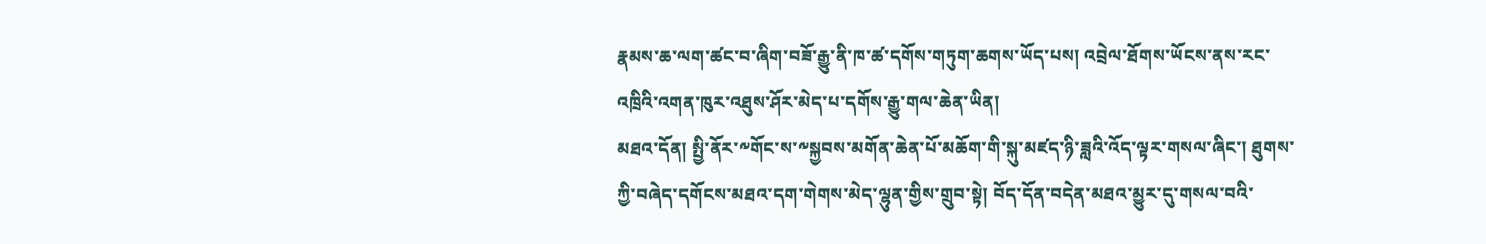རྣམས་ཆ་ལག་ཚང་བ་ཞིག་བཟོ་རྒྱུ་ནི་ཁ་ཚ་དགོས་གཏུག་ཆགས་ཡོད་པས། འབྲེལ་ཐོགས་ཡོངས་ནས་རང་འཁྲིའི་འགན་ཁུར་འཐུས་ཤོར་མེད་པ་དགོས་རྒྱུ་གལ་ཆེན་ཡིན།
མཐའ་དོན། སྤྱི་ནོར་༸གོང་ས་༸སྐྱབས་མགོན་ཆེན་པོ་མཆོག་གི་སྐུ་མཛད་ཉི་ཟླའི་འོད་ལྟར་གསལ་ཞིང་། ཐུགས་ཀྱི་བཞེད་དགོངས་མཐའ་དག་གེགས་མེད་ལྷུན་གྱིས་གྲུབ་སྟེ། བོད་དོན་བདེན་མཐའ་མྱུར་དུ་གསལ་བའི་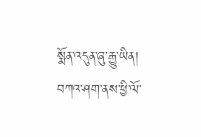སྨོན་འདུན་ཞུ་རྒྱུ་ཡིན། བཀའ་ཤག་ནས་ཕྱི་ལོ་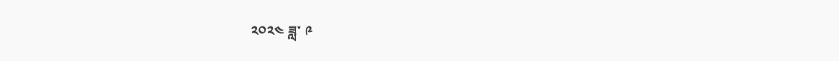༢༠༢༤ ཟླ་ ༩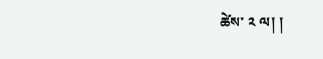ཚེས་ ༢ ལ། །